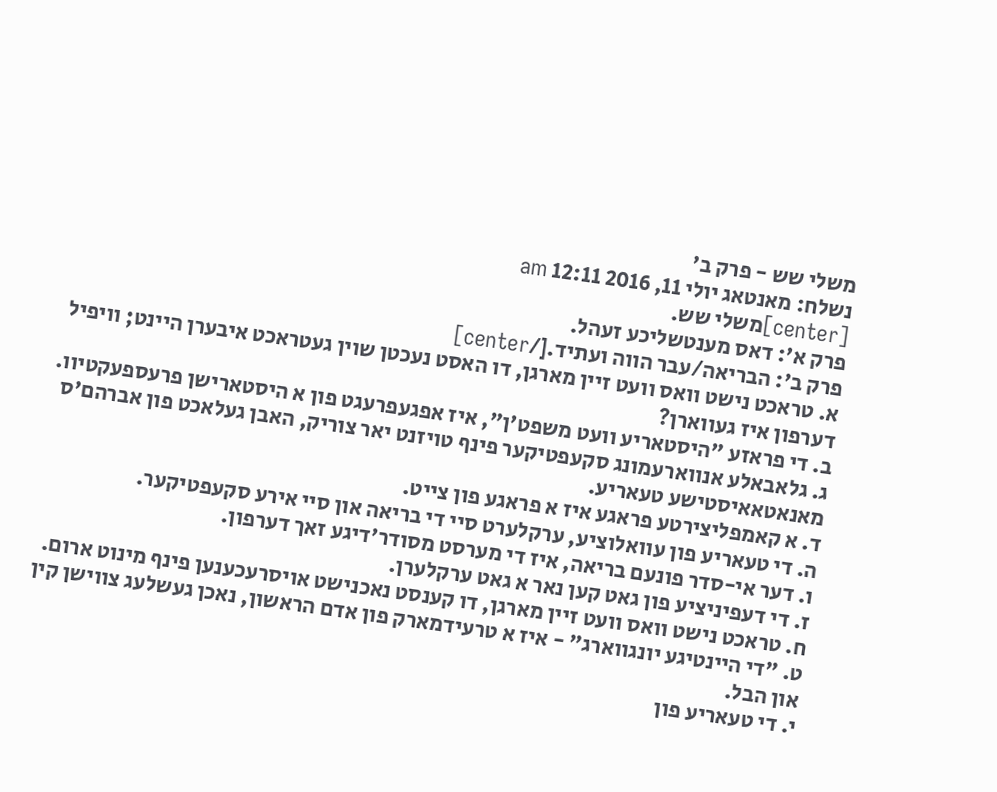משלי שש - פרק ב'
נשלח: מאנטאג יולי 11, 2016 12:11 am
[center]משלי שש.
פרק א': דאס מענטשליכע זעהל.
פרק ב': הבריאה/עבר הווה ועתיד.[/center]
א. טראכט נישט וואס וועט זיין מארגן, דו האסט נעכטן שוין געטראכט איבערן היינט; וויפיל דערפון איז געווארן?
ב. די פראזע "היסטאריע וועט משפט'ן", איז אפגעפרעגט פון א היסטארישן פרעספעקטיוו.
ג. גלאבאלע אנווארעמונג סקעפטיקער פינף טויזנט יאר צוריק, האבן געלאכט פון אברהם'ס מאנאטאאיסטישע טעאריע.
ד. א קאמפליצירטע פראגע איז א פראגע פון צייט.
ה. די טעאריע פון עוואלוציע, ערקלערט סיי די בריאה און סיי אירע סקעפטיקער.
ו. דער אי-סדר פונעם בריאה, איז די מערסט מסודר'דיגע זאך דערפון.
ז. די דעפיניציע פון גאט קען נאר א גאט ערקלערן.
ח. טראכט נישט וואס וועט זיין מארגן, דו קענסט נאכנישט אויסרעכענען פינף מינוט ארום.
ט. "די היינטיגע יונגווארג" - איז א טרעידמארק פון אדם הראשון, נאכן געשלעג צווישן קין און הבל.
י. די טעאריע פון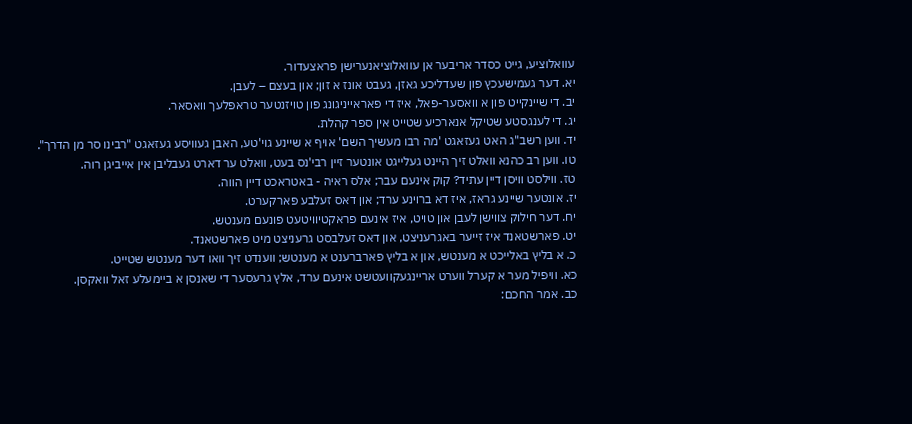עוואלוציע, גייט כסדר אריבער אן עוואלוציאנערישן פראצעדור.
יא. דער געמישעכץ פון שעדליכע גאזן, געבט אונז א זון; און בעצם – לעבן.
יב. די שיינקייט פון א וואסער-פאל, איז די פאראייניגונג פון טויזנטער טראפלעך וואסאר.
יג. די לענגסטע שטיקל אנארכיע שטייט אין ספר קהלת.
יד. ווען רשב"ג האט געזאגט 'מה רבו מעשיך השם' אויף א שיינע גוי'טע, האבן געוויסע געזאגט "רבינו סר מן הדרך".
טו. ווען רב כהנא וואלט זיך היינט געלייגט אונטער זיין רבי'נס בעט, וואלט ער דארט געבליבן אין אייביגן רוה.
טז. ווילסט וויסן דיין עתיד? קוק אינעם עבר; אלס ראיה - באטראכט דיין הווה.
יז. אונטער שיינע גראז, איז דא ברוינע ערד; און דאס זעלבע פארקערט.
יח. דער חילוק צווישן לעבן און טויט, איז אינעם פראקטיוויטעט פונעם מענטש.
יט. פארשטאנד איז זייער באגרעניצט, און דאס זעלבסט גרעניצט מיט פארשטאנד.
כ. א בליץ באלייכט א מענטש, און א בליץ פארברענט א מענטש; ווענדט זיך וואו דער מענטש שטייט.
כא. וויפיל מער א קערל ווערט אריינגעקוועטשט אינעם ערד, אלץ גרעסער די שאנסן א ביימעלע זאל וואקסן.
כב. אמר החכם: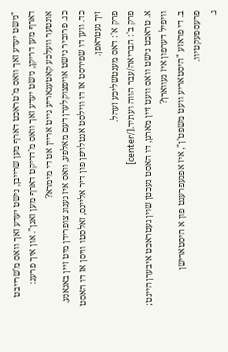"נישט יעדע זאך וואס מ'טראכט דארף מען שרייבן, נישט יעדע זאך וואס מ'שרייבט דארף מען דריקן, נישט יעדע זאך וואס מ'דריקט דארף מען זאגן". און איך פרעג: אונטער וועלכע קאטעגאריע גייט אריין אט די מימרא?
כג. פרוביר נישט אויפצוקלערן דעם מאלפע, וואס איז גענוג צופרידן מיט זיין באנאנע.
כד. ווען דו שפירסט אז דו ווילסט אנטלויפן פון דיר אליינס, זאלסטו וויסן אז דו האסט זיך געטראפן.
פרק א': דאס מענטשליכע זעהל.
פרק ב': הבריאה/עבר הווה ועתיד.[/center]
א. טראכט נישט וואס וועט זיין מארגן, דו האסט נעכטן שוין געטראכט איבערן היינט; וויפיל דערפון איז געווארן?
ב. די פראזע "היסטאריע וועט משפט'ן", איז אפגעפרעגט פון א היסטארישן פרעספעקטיוו.
ג.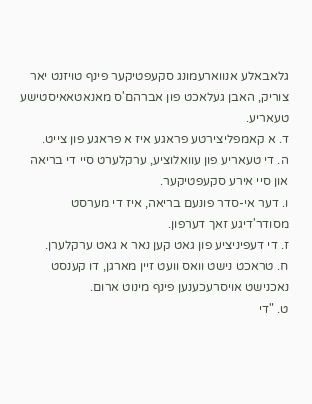גלאבאלע אנווארעמונג סקעפטיקער פינף טויזנט יאר צוריק, האבן געלאכט פון אברהם'ס מאנאטאאיסטישע טעאריע.
ד. א קאמפליצירטע פראגע איז א פראגע פון צייט.
ה. די טעאריע פון עוואלוציע, ערקלערט סיי די בריאה און סיי אירע סקעפטיקער.
ו. דער אי-סדר פונעם בריאה, איז די מערסט מסודר'דיגע זאך דערפון.
ז. די דעפיניציע פון גאט קען נאר א גאט ערקלערן.
ח. טראכט נישט וואס וועט זיין מארגן, דו קענסט נאכנישט אויסרעכענען פינף מינוט ארום.
ט. "די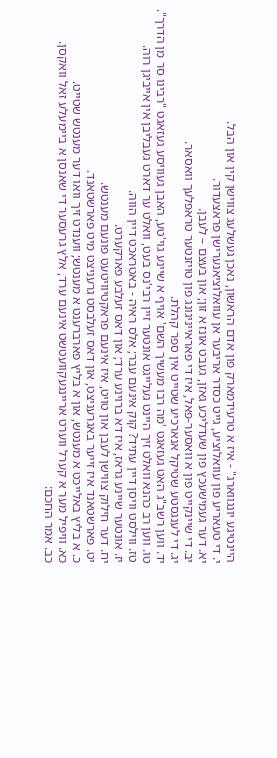היינטיגע יונגווארג" - איז א טרעידמארק פון אדם הראשון, נאכן געשלעג צווישן קין און הבל.
י. די טעאריע פון עוואלוציע, גייט כסדר אריבער אן עוואלוציאנערישן פראצעדור.
יא. דער געמישעכץ פון שעדליכע גאזן, געבט אונז א זון; און בעצם – לעבן.
יב. די שיינקייט פון א וואסער-פאל, איז די פאראייניגונג פון טויזנטער טראפלעך וואסאר.
יג. די לענגסטע שטיקל אנארכיע שטייט אין ספר קהלת.
יד. ווען רשב"ג האט געזאגט 'מה רבו מעשיך השם' אויף א שיינע גוי'טע, האבן געוויסע געזאגט "רבינו סר מן הדרך".
טו. ווען רב כהנא וואלט זיך היינט געלייגט אונטער זיין רבי'נס בעט, וואלט ער דארט געבליבן אין אייביגן רוה.
טז. ווילסט וויסן דיין עתיד? קוק אינעם עבר; אלס ראיה - באטראכט דיין הווה.
יז. אונטער שיינע גראז, איז דא ברוינע ערד; און דאס זעלבע פארקערט.
יח. דער חילוק צווישן לעבן און טויט, איז אינעם פראקטיוויטעט פונעם מענטש.
יט. פארשטאנד איז זייער באגרעניצט, און דאס זעלבסט גרעניצט מיט פארשטאנד.
כ. א בליץ באלייכט א מענטש, און א בליץ פארברענט א מענטש; ווענדט זיך וואו דער מענטש שטייט.
כא. וויפיל מער א קערל ווערט אריינגעקוועטשט אינעם ערד, אלץ גרעסער די שאנסן א ביימעלע זאל וואקסן.
כב. אמר החכם: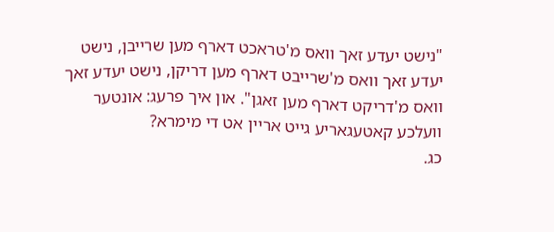"נישט יעדע זאך וואס מ'טראכט דארף מען שרייבן, נישט יעדע זאך וואס מ'שרייבט דארף מען דריקן, נישט יעדע זאך וואס מ'דריקט דארף מען זאגן". און איך פרעג: אונטער וועלכע קאטעגאריע גייט אריין אט די מימרא?
כג.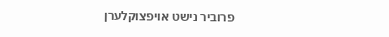פרוביר נישט אויפצוקלערן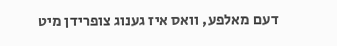דעם מאלפע, וואס איז גענוג צופרידן מיט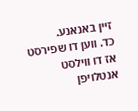זיין באנאנע.
כד. ווען דו שפירסט אז דו ווילסט אנטלויפן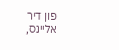פון דיר אליינס,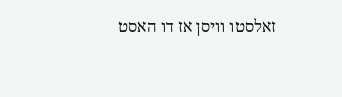זאלסטו וויסן אז דו האסט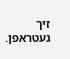זיך געטראפן.